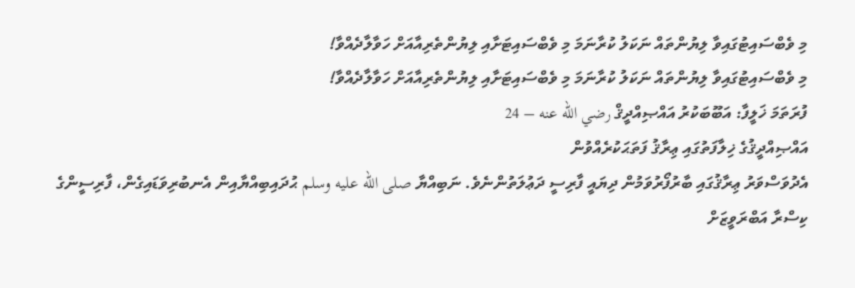މި ވެބްސައިޓުގައިވާ ލިޔުންތައް ނަކަލު ކުރާނަމަ މި ވެބްސައިޓަށާއި ލިޔުންތެރިއާއަށް ހަވާލާދެއްވާ!
މި ވެބްސައިޓުގައިވާ ލިޔުންތައް ނަކަލު ކުރާނަމަ މި ވެބްސައިޓަށާއި ލިޔުންތެރިއާއަށް ހަވާލާދެއްވާ!
ފުރަތަމަ ޚަލީފާ: އަބޫބަކުރު އައްޞިއްދީޤް رضي الله عنه – 24
އައްޞިއްދީޤުގެ ޚިލާފަތުގައި ޢިރާޤު ފަތަޙަކުރެއްވުން
އެދުވަސްވަރު ޢިރާޤުގައި ބާރުފޯރުވަމުން ދިޔައީ ފާރިސީ ދަޢުލަތުންނެވެ. ނަބިއްޔާ صلى الله عليه وسلم ޙުދައިބިއްޔާއިން އެނބުރިވަޑައިގެން، ފާރިސީންގެ ކިސްރާ އަބްރަވީޒަށް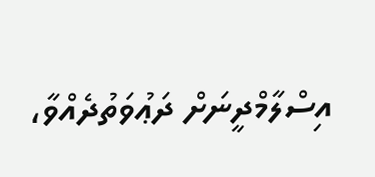އިސްލާމްދީނަށް ދަޢުވަތުދެއްވާ،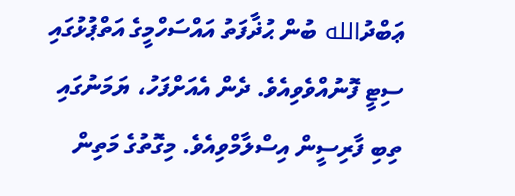ޢަބްދުالله ބުން ޙުޛާފަތު އައްސަހްމީގެ އަތްޕުޅުގައި ސިޓީ ފޮނުއްވެވިއެވެ. ދެން އެއަށްފަހު، ޔަމަނުގައި ތިބި ފާރިސީން އިސްލާމްވިއެވެ. މިގޮތުގެ މަތިން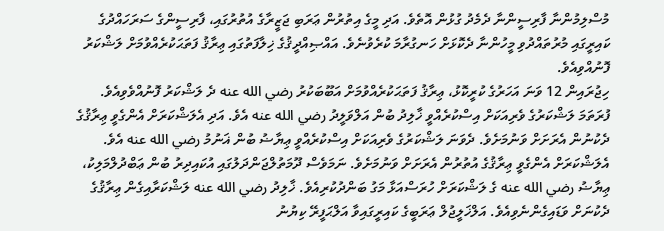މުސްލިމުންނާ ފާރިސީންނާ ދެމެދު ގުޅުން އޮތެވެ. އަދި މީގެ އިތުރުން ޢަރަބި ޖަޒީރާގެ އުތުރުގައި، ފާރިސީންގެ ސަރަހައްދުގެ ކައިރީގައި މުރުތައްދުވި މީހުންނާ ދެކޮޅަށް ހަނގުރާމަ ކުރެވުނެވެ. އައްޞިއްދީޤުގެ ޚިލާފަތުގައި ޢިރާޤު ފަތަޙަކުރެއްވުމަށް ލަޝްކަރު ފޮނުއްވިއެވެ.
ހިޖުރައިން 12 ވަނަ އަހަރުގެ ކުރީކޮޅު، ޢިރާޤު ފަތަޙަކުރެއްވުމަށް އަބޫބަކުރު رضي الله عنه ދެ ލަޝްކަރު ފޮނުއްވެވިއެވެ. ފުރަތަމަ ލަޝްކަރުގެ ވެރިއަކަށް އިސްކުރެއްވީ ޚާލިދު ބުން އަލްވަލީދު رضي الله عنه އެވެ. އަދި އެލަޝްކަރަށް އެންގެވީ ޢިރާޤުގެ ދެކުނުން އެރަށަށް ވަނުމަށެވެ. ދެވަނަ ލަޝްކަރުގެ ވެރިއަކަށް އިސްކުރެއްވީ ޢިޔާޟު ބުން ޣަނުމު رضي الله عنه އެވެ. އެލަޝްކަރަށް އެންގެވީ ޢިރާޤުގެ އުތުރުން އެރަށަށް ވަނުމަށެވެ. ނަމަވެސް ދޫމަތުލްޖަންދަލުގައި އުކައިދިރު ބުން ޢަބްދުލްމަލިކު، ޢިޔާޟު رضي الله عنه ގެ ލަޝްކަރަށް ހުރަސްއަޅާ މަގު ބަންދުކުރިއެވެ. ޚާލިދު رضي الله عنه ލަޝްކަރާއިގެން ޢިރާޤުގެ ދެކުނަށް ވަޑައިގެންނެވިއެވެ. އަލްޚަލީޖުލް ޢަރަބީގެ ކައިރީގައިވާ އަލްޙަފީރޭ ކިޔުނު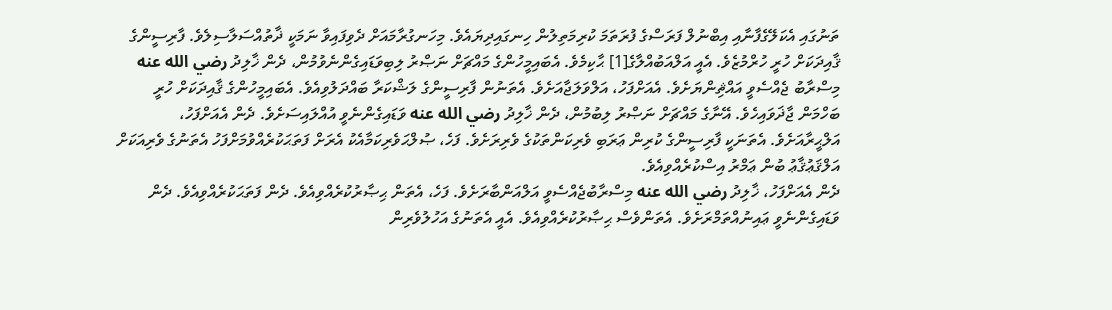ތަނުގައި އެކަލޭގެފާނާއި އިބްނުލް ފަރަސްގެ ފުރަތަމަ ކުރިމަތިލުން ހިނގައިދިޔައެވެ. މިހަނގުރާމައަށް ދެވިފައިވާ ނަމަކީ ޛާތުއްސަލާސިލެވެ. ފާރިސީންގެ ޤާއިދަކަށް ހުރީ ހުރްމުޒެވެ. އެއީ އަލްއަބުއްލާގެ[1] ޙާކިމެވެ. އެބައިމީހުންގެ މައްޗަށް ނަޞްރު ލިބިވަޑައިގެންނެވުމުން، ދެން ޚާލިދު رضي الله عنه މިސްރާބު ޖެއްސެވީ އައްޘިންޔަށެވެ. އެއަށްފަހު، އަލްވަލަޖާއަށެވެ. އެތަނުން ފާރިސީންގެ ލަޝްކަރާ ބައްދަލުވިއެވެ. އެބައިމީހުންގެ ޤާއިދަކަށް ހުރީ ބަހްމަން ޖާޛަވައިހެވެ. އޭނާގެ މައްޗަށް ނަޞްރު ލިބުމުން، ދެން ޚާލިދު رضي الله عنه ވަޑައިގެންނެވީ އުއްލައިސަށެވެ. ދެން އެއަށްފަހު، އަލްޙީރާއަށެވެ. އެތަނަކީ ފާރިސީންގެ ކުރިން ޢަރަބި ވެރިކަންތަކުގެ ވެރިރަށެވެ. ފަހެ، ޞުލްޙަވެރިކަމާއެކު އެރަށް ފަތަޙަކުރެއްވުމަށްފަހު އެތަނުގެ ވެރިއަކަށް އަލްޤަޢުޤާޢު ބުން ޢަމްރު އިސްކުރެއްވިއެވެ.
ދެން އެއަށްފަހު، ޚާލިދު رضي الله عنه މިސްރާބުޖެއްސެވީ އަލްއަންބާރަށެވެ. ފަހެ، އެތަން ޙިޞާރުކުރެއްވިއެވެ. ދެން ފަތަޙަކުރެއްވިއެވެ. ދެން ވަޑައިގެންނެވީ ޢައިނުއްތަމްރަށެވެ. އެތަންވެސް ޙިޞާރުކުރެއްވިއެވެ. އެއީ އެތަނުގެ އަހުލުވެރިން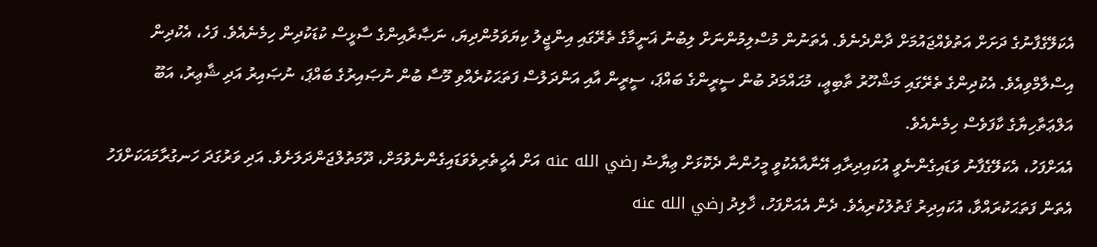އެކަލޭގެފާނުގެ ދަށަށް އަތުވެއްޖައުމަށް ދާންދެނެވެ. އެތަނުން މުސްލިމުންނަށް ލިބުނު ޣަނީމާގެ ތެރޭގައި އިންޖީލު ކިޔަވަމުންދިޔަ، ނަޞާރާއިންގެ ސާޅީސް ކުޑަކުދިން ހިމެނެއެވެ. ފަހެ، އެކުދިން އިސްލާމްވިއެވެ. އެކުދިންގެ ތެރޭގައި މަޝްހޫރު ތާބިޢީ، މުޙައްމަދު ބުން ސީރީންގެ ބައްޕަ، ސީރީން އާއި އަންދަލުސް ފަތަޙަކުރެއްވި މޫސާ ބުން ނުޞައިރުގެ ބައްޕަ، ނުޞައިރު އަދި ޝާޢިރު، އަބޫ އަލްޢަތާހިޔާގެ ކާފަވެސް ހިމެނެއެވެ.
އެއަށްފަހު، އެކަލޭގެފާނު ވަޑައިގެންނެވީ އުކައިދިރާއި އޭނާއާއެކުވީ މީހުންނާ ދެކޮޅަށް ޢިޔާޟު رضي الله عنه އަށް އެހީތެރިވެވަޑައިގެންނެވުމަށް، ދޫމަތުލްޖަންދަލަށެވެ. އަދި ވަރުގަދަ ހަނގުރާމައަކަށްފަހު އެތަން ފަތަޙަކުރައްވާ، އުކައިދިރު ޤަތުލުކުރިއެވެ. ދެން އެއަށްފަހު، ޚާލިދު رضي الله عنه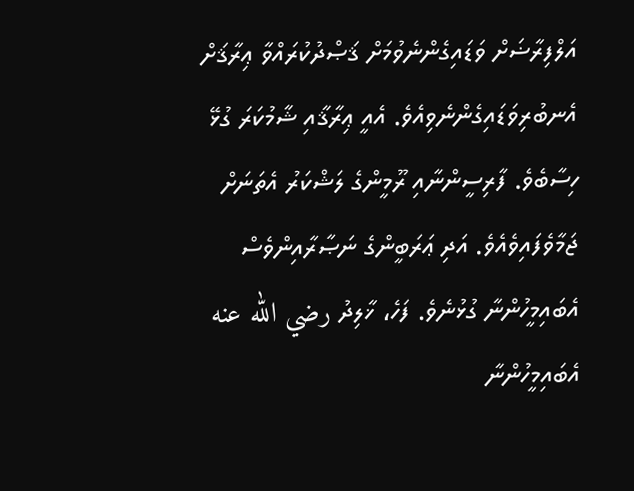އަލްފިރާޟަށް ވަޑައިގެންނެވުމަށް ޤަޞްދުކުރައްވާ ޢިރާޤަށް އެނބުރިވަޑައިގެންނެވިއެވެ. އެއީ ޢިރާޤާއި ޝާމުކަރަ ގުޅޭ ހިސާބެވެ. ފާރިސީންނާއި ރޫމީންގެ ލަޝްކަރު އެތަނަށް ޖަމާވެފައިވެއެވެ. އަދި ޢަރަބީންގެ ނަޞާރާއިންވެސް އެބައިމީހުންނާ ގުޅުނެވެ. ފަހެ، ޚާލިދު رضي الله عنه އެބައިމީހުންނާ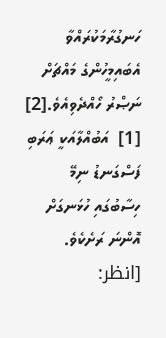ހަނގުރާމަކުރައްވާ އެބައިމީހުންގެ މައްޗަށް ނަޞްރު ހޯއްދެވިއެވެ.[2]
[1]  އަބުއްލާއަކީ ޢަރަބި ފަސްގަނޑު ނިމޭ ހިސާބުގައި ހުޅަނގަށް އޮންނަ ރަށެކެވެ. [انظر: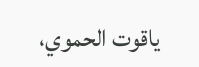ياقوت الحموي،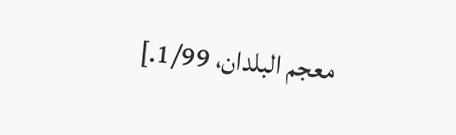معجم البلدان، 1/99.]